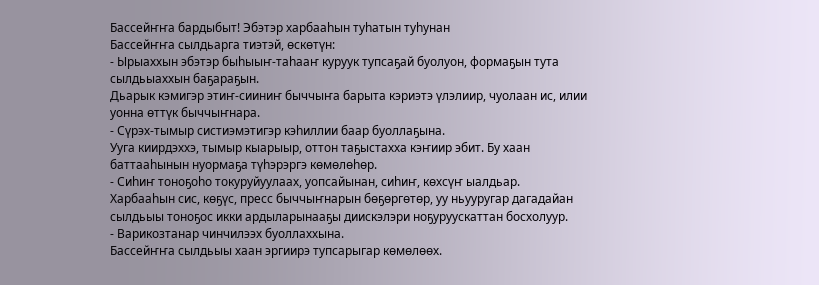Бассейҥҥа бардыбыт! Эбэтэр харбааһын туһатын туһунан
Бассейҥҥа сылдьарга тиэтэй, өскөтүн:
- Ырыаххын эбэтэр быһыыҥ-таһааҥ куруук тупсаҕай буолуон, формаҕын тута сылдьыаххын баҕараҕын.
Дьарык кэмигэр этиҥ-сииниҥ быччыҥа барыта кэриэтэ үлэлиир, чуолаан ис, илии уонна өттүк быччыҥнара.
- Сүрэх-тымыр систиэмэтигэр кэһиллии баар буоллаҕына.
Ууга киирдэххэ, тымыр кыарыыр, оттон таҕыстахха кэҥиир эбит. Бу хаан баттааһынын нуормаҕа түһэрэргэ көмөлөһөр.
- Сиһиҥ тоноҕоһо токуруйуулаах, уопсайынан, сиһиҥ, көхсүҥ ыалдьар.
Харбааһын сис, көҕүс, пресс быччыҥнарын бөҕөргөтөр, уу ньууругар дагадайан сылдьыы тоноҕос икки ардыларынааҕы диискэлэри ноҕуруускаттан босхолуур.
- Варикозтанар чинчилээх буоллаххына.
Бассейҥҥа сылдьыы хаан эргиирэ тупсарыгар көмөлөөх.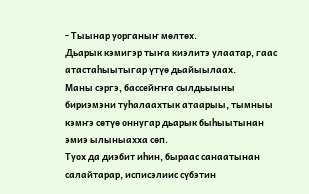- Тыынар уорганыҥ мөлтөх.
Дьарык кэмигэр тыҥа киэлитэ улаатар, гаас атастаһыытыгар үтүө дьайыылаах.
Маны сэргэ, бассейҥҥа сылдьыыны бириэмэни туһалаахтык атаарыы, тымныы кэмҥэ сөтүө оннугар дьарык быһыытынан эмиэ ылыныахха сөп.
Туох да диэбит иһин, быраас санаатынан салайтарар, исписэлиис сүбэтин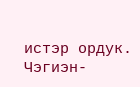истэр ордук.
Чэгиэн-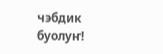чэбдик буолуҥ!